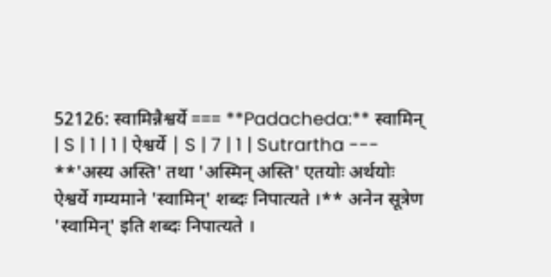52126: स्वामिन्नैश्वर्ये === **Padacheda:** स्वामिन् | S | 1 | 1 | ऐश्वर्ये | S | 7 | 1 | Sutrartha --- **'अस्य अस्ति' तथा 'अस्मिन् अस्ति' एतयोः अर्थयोः ऐश्वर्ये गम्यमाने 'स्वामिन्' शब्दः निपात्यते ।** अनेन सूत्रेण 'स्वामिन्' इति शब्दः निपात्यते ।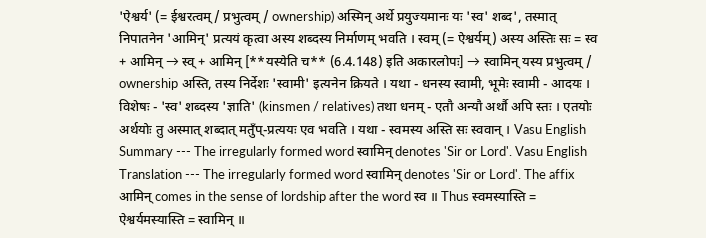'ऐश्वर्य' (= ईश्वरत्वम् / प्रभुत्वम् / ownership) अस्मिन् अर्थे प्रयुज्यमानः यः 'स्व' शब्द', तस्मात् निपातनेन 'आमिन्' प्रत्ययं कृत्वा अस्य शब्दस्य निर्माणम् भवति । स्वम् (= ऐश्वर्यम्) अस्य अस्तिः सः = स्व + आमिन् → स्व् + आमिन् [**यस्येति च** (6.4.148) इति अकारलोपः] → स्वामिन् यस्य प्रभुत्वम् / ownership अस्ति, तस्य निर्देशः 'स्वामी' इत्यनेन क्रियते । यथा - धनस्य स्वामी, भूमेः स्वामी - आदयः । विशेषः - 'स्व' शब्दस्य 'ज्ञाति' (kinsmen / relatives) तथा धनम् - एतौ अन्यौ अर्थौ अपि स्तः । एतयोः अर्थयोः तु अस्मात् शब्दात् मतुँप्-प्रत्ययः एव भवति । यथा - स्वमस्य अस्ति सः स्ववान् । Vasu English Summary --- The irregularly formed word स्वामिन् denotes 'Sir or Lord'. Vasu English Translation --- The irregularly formed word स्वामिन् denotes 'Sir or Lord'. The affix आमिन् comes in the sense of lordship after the word स्व ॥ Thus स्वमस्यास्ति = ऐश्वर्यमस्यास्ति = स्वामिन् ॥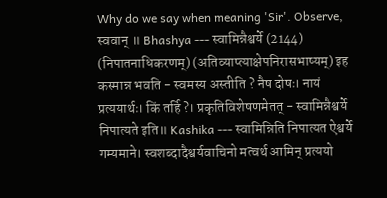Why do we say when meaning 'Sir'. Observe, स्ववान् ॥ Bhashya --- स्वामिन्नैश्वर्ये (2144) (निपातनाधिकरणम्) (अतिव्याप्त्याक्षेपनिरासभाष्यम्) इह कस्मान्न भवति - स्वमस्य अस्तीति ? नैष दोषः। नायं प्रत्ययार्थः। किं तर्हि?। प्रकृतिविशेषणमेतत् - स्वामिन्नैश्वर्ये निपात्यते इति॥ Kashika --- स्वामिन्निति निपात्यत ऐश्वर्ये गम्यमाने। स्वशब्दादैश्वर्यवाचिनो मत्वर्थ आमिन् प्रत्ययो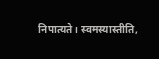निपात्यते। स्वमस्यास्तीति,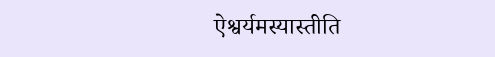ऐश्वर्यमस्यास्तीति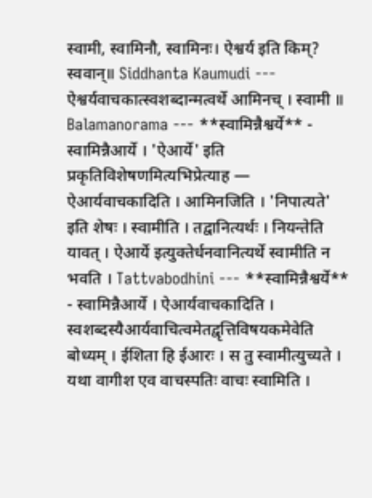स्वामी, स्वामिनौ, स्वामिनः। ऐश्वर्य इति किम्? स्ववान्॥ Siddhanta Kaumudi --- ऐश्वर्यवाचकात्स्वशब्दान्मत्वर्थे आमिनच् । स्वामी ॥ Balamanorama --- **स्वामिन्नैश्वर्ये** - स्वामिन्नैआर्ये । 'ऐआर्ये' इति प्रकृतिविशेषणमित्यभिप्रेत्याह — ऐआर्यवाचकादिति । आमिनजिति । 'निपात्यते' इति शेषः । स्वामीति । तद्वानित्यर्थः । नियन्तेति यावत् । ऐआर्ये इत्युक्तेर्धनवानित्यर्थे स्वामीति न भवति । Tattvabodhini --- **स्वामिन्नैश्वर्ये** - स्वामिन्नैआर्ये । ऐआर्यवाचकादिति । स्वशब्दस्यैआर्यवाचित्वमेतद्वृत्तिविषयकमेवेति बोध्यम् । ईशिता हि ईआरः । स तु स्वामीत्युच्यते । यथा वागीश एव वाचस्पतिः वाचः स्वामिति ।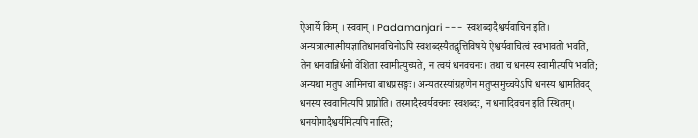ऐआर्ये किम् । स्ववान् । Padamanjari --- स्वशब्दादैश्वर्यवाचिन इति। अन्यत्रात्मात्मीयज्ञातिधानवचिनोऽपि स्वशब्दस्यैतद्वृत्तिविषये ऐश्वर्यवाचित्वं स्वभावतो भवति, तेन धनवान्निर्धनो वेशिता स्वामीत्युच्यते, न त्वयं धनवचनः। तथा च धनस्य स्वामीत्यपि भवति; अन्यथा मतुप आमिनचा बाधप्रसङ्गः। अन्यतरस्यांग्रहणेन मतुप्समुच्चयेऽपि धनस्य श्वामतिवद् धनस्य स्ववानित्यपि प्राप्नोति। तस्मादैस्वर्यवचनः स्वशब्दः, न धनादिवचन इति स्थितम्। धनयोगादैश्वर्यमित्यपि नास्ति;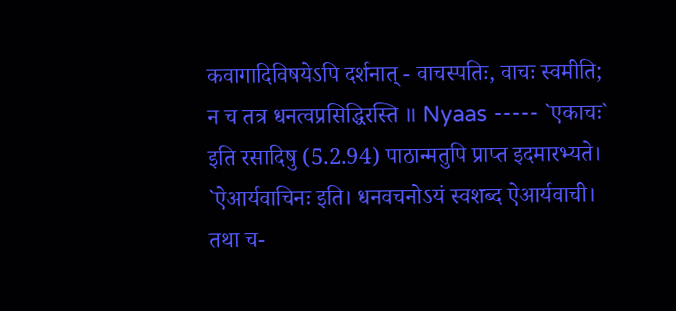कवागादिविषयेऽपि दर्शनात् - वाचस्पतिः, वाचः स्वमीति; न च तत्र धनत्वप्रसिद्धिरस्ति ॥ Nyaas ----- `एकाचः` इति रसादिषु (5.2.94) पाठान्मतुपि प्राप्त इदमारभ्यते। `ऐआर्यवाचिनः इति। धनवचनोऽयं स्वशब्द ऐआर्यवाची। तथा च-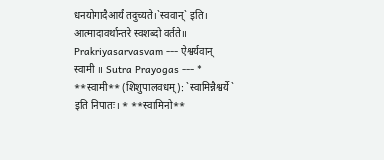धनयोगादैआर्यं तदुच्यते।`स्ववान्` इति। आत्मादावर्थान्तरे स्वशब्दो वर्तते॥ Prakriyasarvasvam --- ऐश्वर्यवान् स्वामी ॥ Sutra Prayogas --- * **स्वामी** (शिशुपालवधम्): `स्वामिन्नैश्वर्ये` इति निपातः। * **स्वामिनो**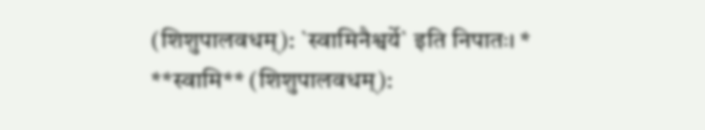(शिशुपालवधम्): `स्वामिनैश्वर्ये` इति निपातः। * **स्वामि** (शिशुपालवधम्):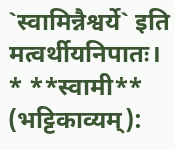`स्वामिन्नैश्वर्ये` इति मत्वर्थीयनिपातः। * **स्वामी** (भट्टिकाव्यम्):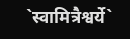`स्वामित्रैश्वर्ये`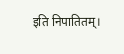इति निपातितम्।